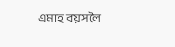এমাহ বয়সলৈ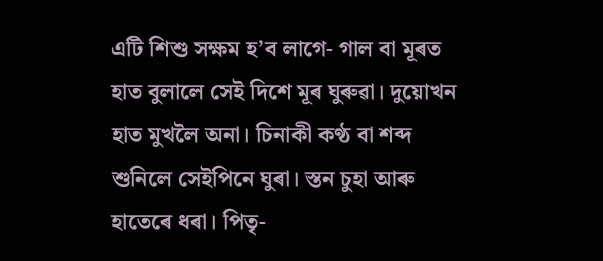এটি শিশু সক্ষম হ’ব লাগে- গাল বা মূৰত হাত বুলালে সেই দিশে মূৰ ঘুৰুৱা। দুয়োখন হাত মুখলৈ অনা। চিনাকী কণ্ঠ বা শব্দ শুনিলে সেইপিনে ঘুৰা। স্তন চুহা আৰু হাতেৰে ধৰা। পিতৃ-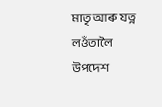মাতৃ আৰু যত্ন লওঁতালৈ উপদেশ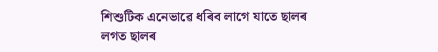শিশুটিক এনেভাৱে ধৰিব লাগে যাতে ছালৰ লগত ছালৰ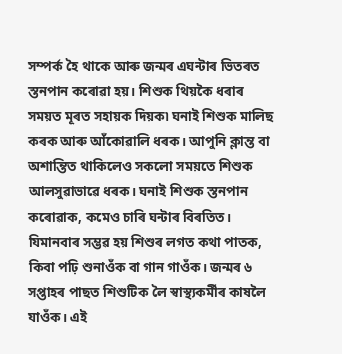সম্পৰ্ক হৈ থাকে আৰু জন্মৰ এঘন্টাৰ ভিতৰত স্তনপান কৰোৱা হয়। শিশুক থিয়কৈ ধৰাৰ সময়ত মূৰত সহায়ক দিয়ক৷ ঘনাই শিশুক মালিছ কৰক আৰু আঁকোৱালি ধৰক। আপুনি ক্লান্ত বা অশান্তিত থাকিলেও সকলো সময়তে শিশুক আলসুৱাভাৱে ধৰক। ঘনাই শিশুক স্তনপান কৰোৱাক, কমেও চাৰি ঘন্টাৰ বিৰতিত। যিমানবাৰ সম্ভৱ হয় শিশুৰ লগত কথা পাতক, কিবা পঢ়ি শুনাওঁক বা গান গাওঁক। জন্মৰ ৬ সপ্তাহৰ পাছত শিশুটিক লৈ স্বাস্থ্যকৰ্মীৰ কাষলৈ যাওঁক। এই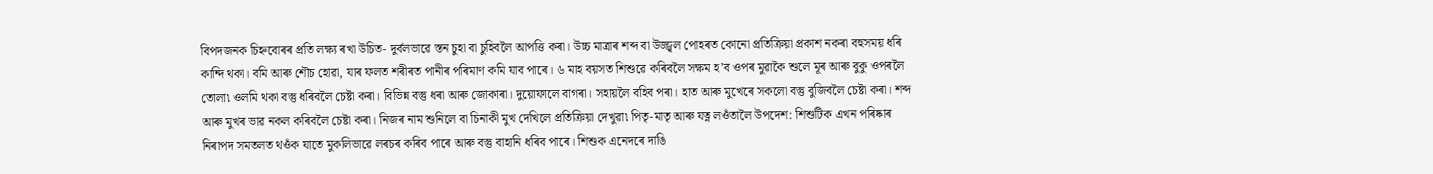বিপদজনক চিহ্নবোৰৰ প্ৰতি লক্ষ্য ৰখা উচিত- দুৰ্বলভাৱে স্তন চুহা বা চুহিবলৈ আপত্তি কৰা। উচ্চ মাত্ৰাৰ শব্দ বা উজ্জ্বল পোহৰত কোনো প্ৰতিক্ৰিয়া প্ৰকাশ নকৰা বহুসময় ধৰি কান্দি থকা। বমি আৰু শৌচ হোৱা, যাৰ ফলত শৰীৰত পানীৰ পৰিমাণ কমি যাব পাৰে। ৬ মাহ বয়সত শিশুৱে কৰিবলৈ সক্ষম হ’ব ওপৰ মুৱাকৈ শুলে মূৰ আৰু বুকু ওপৰলৈ তোলা৷ ওলমি থকা বস্তু ধৰিবলৈ চেষ্টা কৰা। বিভিন্ন বস্তু ধৰা আৰু জোকাৰা। দুয়োফালে বাগৰা। সহায়লৈ বহিব পৰা। হাত আৰু মুখেৰে সকলো বস্তু বুজিবলৈ চেষ্টা কৰা। শব্দ আৰু মুখৰ ভাৱ নকল কৰিবলৈ চেষ্টা কৰা। নিজৰ নাম শুনিলে বা চিনাকী মুখ দেখিলে প্ৰতিক্ৰিয়া দেখুৱা৷ পিতৃ-মাতৃ আৰু যত্ন লওঁতালৈ উপদেশ: শিশুটিক এখন পৰিষ্কাৰ নিৰাপদ সমতলত থওঁক যাতে মুকলিভাৱে লৰচৰ কৰিব পাৰে আৰু বস্তু বাহানি ধৰিব পাৰে। শিশুক এনেদৰে দাঙি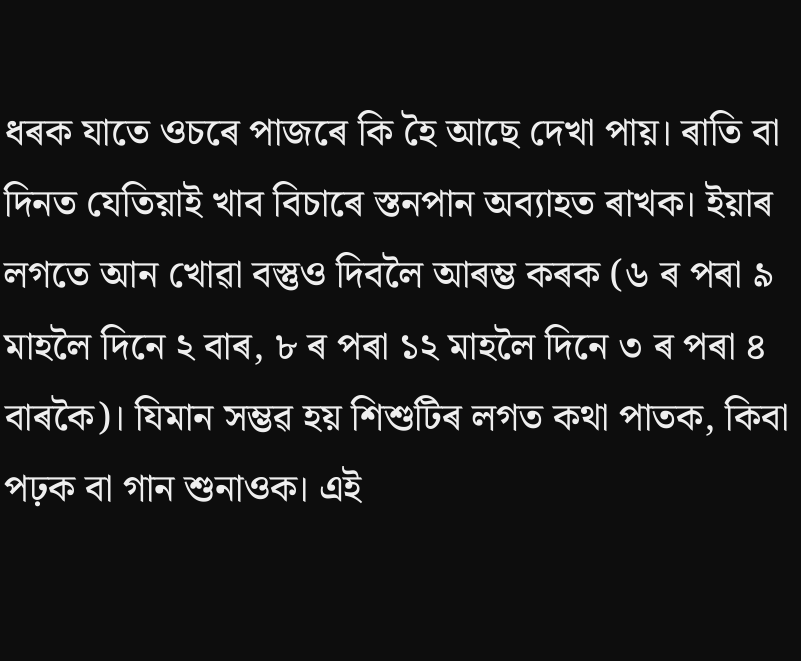ধৰক যাতে ওচৰে পাজৰে কি হৈ আছে দেখা পায়। ৰাতি বা দিনত যেতিয়াই খাব বিচাৰে স্তনপান অব্যাহত ৰাখক। ইয়াৰ লগতে আন খোৱা বস্তুও দিবলৈ আৰম্ভ কৰক (৬ ৰ পৰা ৯ মাহলৈ দিনে ২ বাৰ, ৮ ৰ পৰা ১২ মাহলৈ দিনে ৩ ৰ পৰা ৪ বাৰকৈ)। যিমান সম্ভৱ হয় শিশুটিৰ লগত কথা পাতক, কিবা পঢ়ক বা গান শুনাওক। এই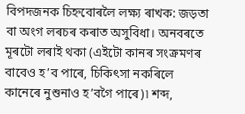বিপদজনক চিহ্নবোৰলৈ লক্ষ্য ৰাখক: জড়তা বা অংগ লৰচৰ কৰাত অসুবিধা। অনবৰতে মূৰটো লৰাই থকা (এইটো কানৰ সংক্ৰমণৰ বাবেও হ’ব পাৰে, চিকিৎসা নকৰিলে কানেৰে নুশুনাও হ’বগৈ পাৰে)৷ শব্দ,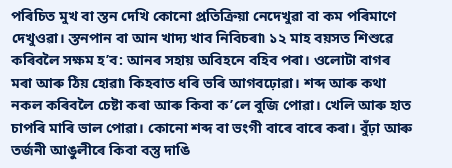পৰিচিত মুখ বা স্তন দেখি কোনো প্ৰতিক্ৰিয়া নেদেখুৱা বা কম পৰিমাণে দেখুওৱা। স্তনপান বা আন খাদ্য খাব নিবিচৰা৷ ১২ মাহ বয়সত শিশুৱে কৰিবলৈ সক্ষম হ’ব: আনৰ সহায় অবিহনে বহিব পৰা। ওলোটা বাগৰ মৰা আৰু ঠিয় হোৱা৷ কিহবাত ধৰি ভৰি আগবঢ়োৱা। শব্দ আৰু কথা নকল কৰিবলৈ চেষ্টা কৰা আৰু কিবা ক’লে বুজি পোৱা। খেলি আৰু হাত চাপৰি মাৰি ভাল পোৱা। কোনো শব্দ বা ভংগী বাৰে বাৰে কৰা। বুঁঢ়া আৰু তৰ্জনী আঙুলীৰে কিবা বস্তু দাঙি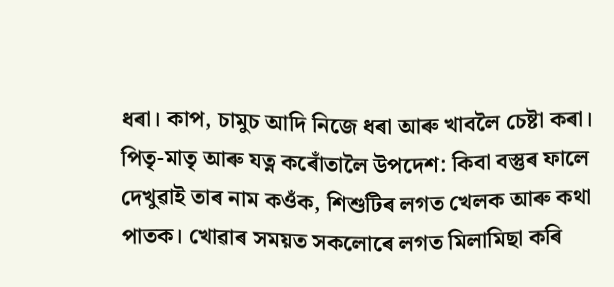ধৰা। কাপ, চামুচ আদি নিজে ধৰা আৰু খাবলৈ চেষ্টা কৰা। পিতৃ-মাতৃ আৰু যত্ন কৰোঁতালৈ উপদেশ: কিবা বস্তুৰ ফালে দেখুৱাই তাৰ নাম কওঁক, শিশুটিৰ লগত খেলক আৰু কথা পাতক। খোৱাৰ সময়ত সকলোৰে লগত মিলামিছা কৰি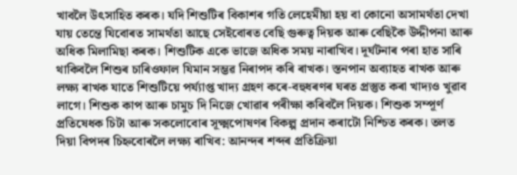খাবলৈ উৎসাহিত কৰক। যদি শিশুটিৰ বিকাশৰ গতি লেহেমীয়া হয় বা কোনো অসামৰ্থতা দেখা যায় তেন্তে যিবোৰত সামৰ্থতা আছে সেইবোৰত বেছি গুৰুত্ব দিয়ক আৰু বেছিকৈ উদ্দীপনা আৰু অধিক মিলামিছা কৰক। শিশুটিক একে ভাজে অধিক সময় নাৰাখিব। দূৰ্ঘটনাৰ পৰা হাত সাৰি থাকিবলৈ শিশুৰ চাৰিওফাল যিমান সম্ভৱ নিৰাপদ কৰি ৰাখক। স্তনপান অব্যাহত ৰাখক আৰু লক্ষ্য ৰাখক যাতে শিশুটিয়ে পৰ্য্যাপ্ত খাদ্য গ্ৰহণ কৰে-বহুধৰণৰ ঘৰত প্ৰস্তুত কৰা খাদ্যও খুৱাব লাগে। শিশুক কাপ আৰু চামুচ দি নিজে খোৱাৰ পৰীক্ষা কৰিবলৈ দিয়ক। শিশুক সম্পূৰ্ণ প্ৰতিষেধক চিটা আৰু সকলোবোৰ সূক্ষ্মপোষণৰ বিকল্প প্ৰদান কৰাটো নিশ্চিত কৰক। তলত দিয়া বিপদৰ চিহ্নবোৰলৈ লক্ষ্য ৰাখিব: আনন্দৰ শব্দৰ প্ৰতিক্ৰিয়া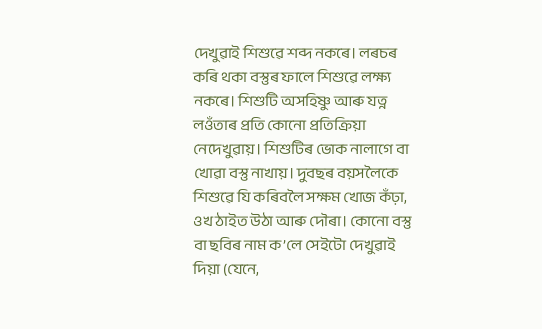দেখুৱাই শিশুৱে শব্দ নকৰে। লৰচৰ কৰি থকা বস্তুৰ ফালে শিশুৱে লক্ষ্য নকৰে। শিশুটি অসহিষ্ণু আৰু যত্ন লওঁতাৰ প্ৰতি কোনো প্ৰতিক্ৰিয়া নেদেখুৱায়। শিশুটিৰ ভোক নালাগে বা খোৱা বস্তু নাখায়। দুবছৰ বয়সলৈকে শিশুৱে যি কৰিবলৈ সক্ষম খোজ কঁঢ়া, ওখ ঠাইত উঠা আৰু দৌৰা। কোনো বস্তু বা ছবিৰ নাম ক’লে সেইটো দেখুৱাই দিয়া (যেনে,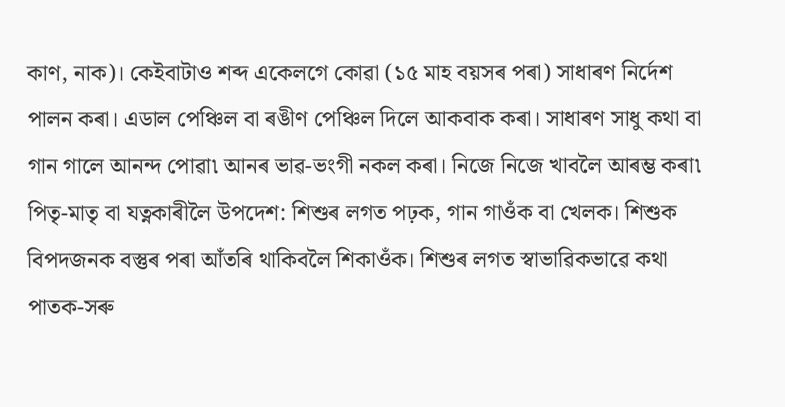কাণ, নাক)। কেইবাটাও শব্দ একেলগে কোৱা (১৫ মাহ বয়সৰ পৰা) সাধাৰণ নিৰ্দেশ পালন কৰা। এডাল পেঞ্চিল বা ৰঙীণ পেঞ্চিল দিলে আকবাক কৰা। সাধাৰণ সাধু কথা বা গান গালে আনন্দ পোৱা৷ আনৰ ভাৱ-ভংগী নকল কৰা। নিজে নিজে খাবলৈ আৰম্ভ কৰা৷ পিতৃ-মাতৃ বা যত্নকাৰীলৈ উপদেশ: শিশুৰ লগত পঢ়ক, গান গাওঁক বা খেলক। শিশুক বিপদজনক বস্তুৰ পৰা আঁতৰি থাকিবলৈ শিকাওঁক। শিশুৰ লগত স্বাভাৱিকভাৱে কথা পাতক-সৰু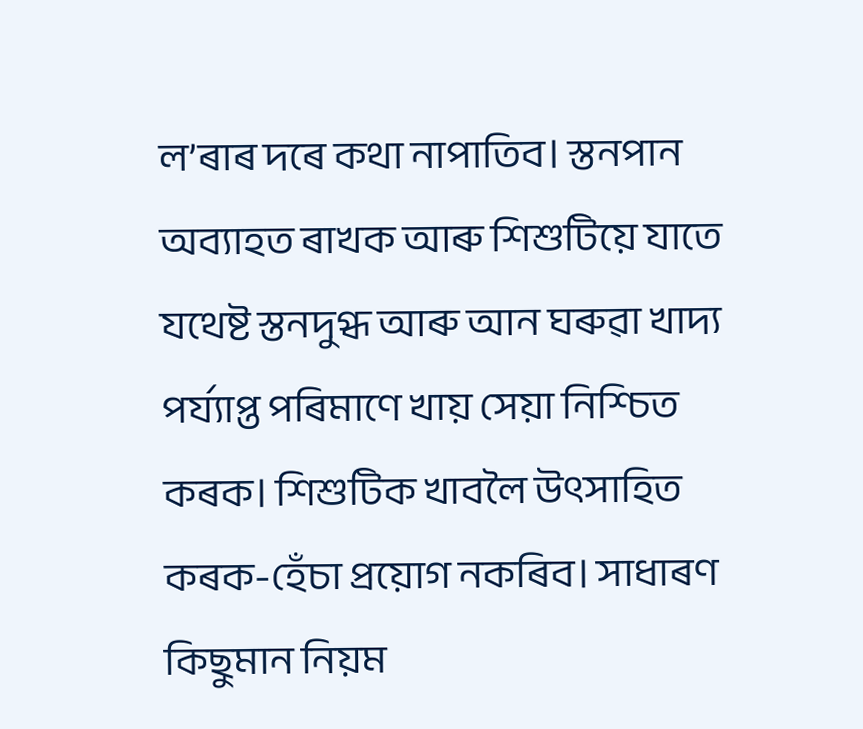ল’ৰাৰ দৰে কথা নাপাতিব। স্তনপান অব্যাহত ৰাখক আৰু শিশুটিয়ে যাতে যথেষ্ট স্তনদুগ্ধ আৰু আন ঘৰুৱা খাদ্য পৰ্য্যাপ্ত পৰিমাণে খায় সেয়া নিশ্চিত কৰক। শিশুটিক খাবলৈ উৎসাহিত কৰক-হেঁচা প্ৰয়োগ নকৰিব। সাধাৰণ কিছুমান নিয়ম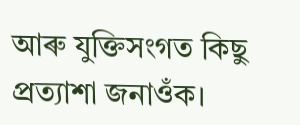আৰু যুক্তিসংগত কিছু প্ৰত্যাশা জনাওঁক।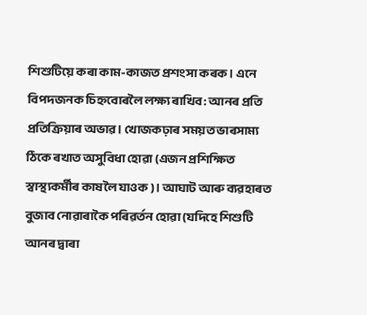শিশুটিয়ে কৰা কাম-কাজত প্ৰশংসা কৰক। এনে বিপদজনক চিহ্নবোৰলৈ লক্ষ্য ৰাখিব: আনৰ প্ৰতি প্ৰতিক্ৰিয়াৰ অভাৱ। খোজকঢ়াৰ সময়ত ভাৰসাম্য ঠিকে ৰখাত অসুবিধা হোৱা (এজন প্ৰশিক্ষিত স্বাস্থ্যকৰ্মীৰ কাষলৈ যাওক)। আঘাট আৰু ব্যৱহাৰত বুজাব নোৱাৰাকৈ পৰিৱৰ্তন হোৱা (যদিহে শিশুটি আনৰ দ্বাৰা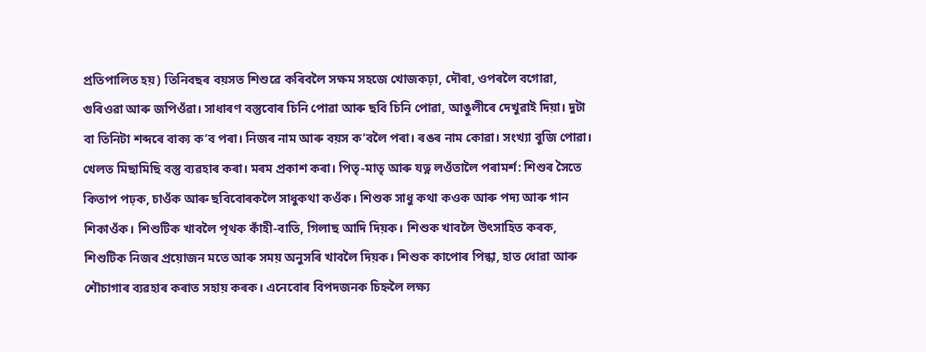প্ৰতিপালিত হয়) তিনিবছৰ বয়সত শিশুৱে কৰিবলৈ সক্ষম সহজে খোজকঢ়া, দৌৰা, ওপৰলৈ বগোৱা, গুৰিওৱা আৰু জপিওঁৱা। সাধাৰণ বস্তুবোৰ চিনি পোৱা আৰু ছবি চিনি পোৱা, আঙুলীৰে দেখুৱাই দিয়া। দুটা বা তিনিটা শব্দৰে বাক্য ক’ব পৰা। নিজৰ নাম আৰু বয়স ক’বলৈ পৰা। ৰঙৰ নাম কোৱা। সংখ্যা বুজি পোৱা। খেলত মিছামিছি বস্তু ব্যৱহাৰ কৰা। মৰম প্ৰকাশ কৰা। পিতৃ-মাতৃ আৰু যত্ন লওঁতালৈ পৰামৰ্শ: শিশুৰ সৈতে কিতাপ পঢ়ক, চাওঁক আৰু ছবিবোৰকলৈ সাধুকথা কওঁক। শিশুক সাধু কথা কওক আৰু পদ্য আৰু গান শিকাওঁক। শিশুটিক খাবলৈ পৃথক কাঁহী-বাতি, গিলাছ আদি দিয়ক। শিশুক খাবলৈ উৎসাহিত কৰক, শিশুটিক নিজৰ প্ৰয়োজন মতে আৰু সময় অনুসৰি খাবলৈ দিয়ক। শিশুক কাপোৰ পিন্ধা, হাত ধোৱা আৰু শৌচাগাৰ ব্যৱহাৰ কৰাত সহায় কৰক। এনেবোৰ বিপদজনক চিহ্নলৈ লক্ষ্য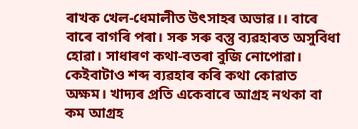ৰাখক খেল-ধেমালীত উৎসাহৰ অভাৱ।। বাৰে বাৰে বাগৰি পৰা। সৰু সৰু বস্তু ব্যৱহাৰত অসুবিধা হোৱা। সাধাৰণ কথা-বতৰা বুজি নোপোৱা। কেইবাটাও শব্দ ব্যৱহাৰ কৰি কথা কোৱাত অক্ষম। খাদ্যৰ প্ৰতি একেবাৰে আগ্ৰহ নথকা বা কম আগ্ৰহ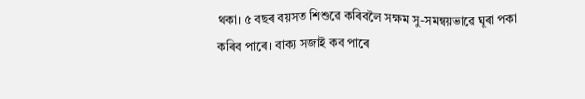থকা। ৫ বছৰ বয়সত শিশুৱে কৰিবলৈ সক্ষম সু-সমন্বয়ভাৱে ঘূৰা পকা কৰিব পাৰে। বাক্য সজাই কব পাৰে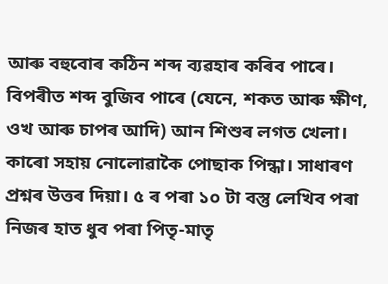আৰু বহুবোৰ কঠিন শব্দ ব্যৱহাৰ কৰিব পাৰে। বিপৰীত শব্দ বুজিব পাৰে (যেনে, শকত আৰু ক্ষীণ, ওখ আৰু চাপৰ আদি) আন শিশুৰ লগত খেলা। কাৰো সহায় নোলোৱাকৈ পোছাক পিন্ধা। সাধাৰণ প্ৰশ্নৰ উত্তৰ দিয়া। ৫ ৰ পৰা ১০ টা বস্তু লেখিব পৰা নিজৰ হাত ধুব পৰা পিতৃ-মাতৃ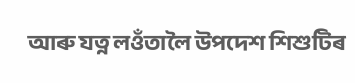আৰু যত্ন লওঁতালৈ উপদেশ শিশুটিৰ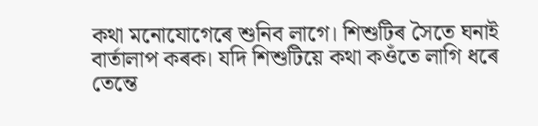কথা মনোযোগেৰে শুনিব লাগে। শিশুটিৰ সৈতে ঘনাই বাৰ্তালাপ কৰক। যদি শিশুটিয়ে কথা কওঁতে লাগি ধৰে তেন্তে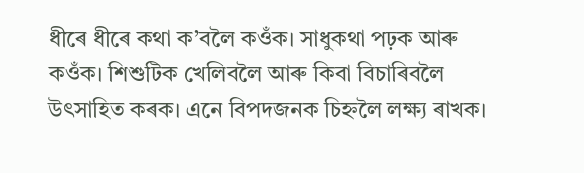ধীৰে ধীৰে কথা ক’বলৈ কওঁক। সাধুকথা পঢ়ক আৰু কওঁক। শিশুটিক খেলিবলৈ আৰু কিবা বিচাৰিবলৈ উৎসাহিত কৰক। এনে বিপদজনক চিহ্নলৈ লক্ষ্য ৰাখক।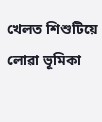খেলত শিশুটিয়ে লোৱা ভূমিকা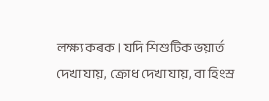লক্ষ্য কৰক। যদি শিশুটিক ভয়াৰ্ত দেখা যায়, ক্ৰোধ দেখা যায়, বা হিংস্ৰ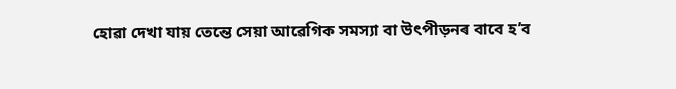হোৱা দেখা যায় তেন্তে সেয়া আৱেগিক সমস্যা বা উৎপীড়নৰ বাবে হ’ব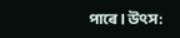পাৰে। উৎস: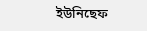ইউনিছেফ